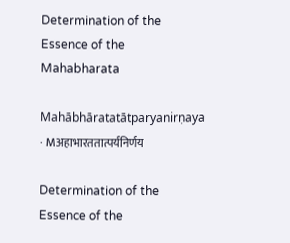Determination of the Essence of the Mahabharata

Mahābhāratatātparyanirṇaya · Mअहाभारततात्पर्यनिर्णय

Determination of the Essence of the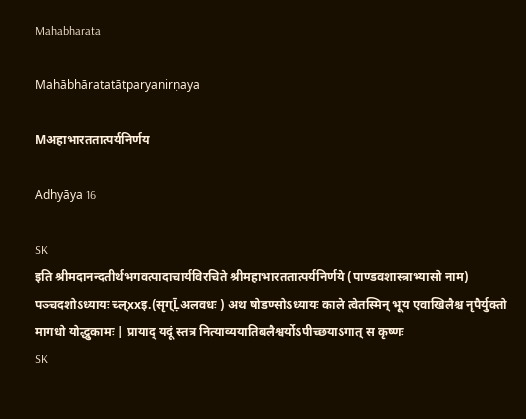Mahabharata

Mahābhāratatātparyanirṇaya

Mअहाभारततात्पर्यनिर्णय

Adhyāya 16

SK
इति श्रीमदानन्दतीर्थभगवत्पादाचार्यविरचिते श्रीमहाभारततात्पर्यनिर्णये (पाण्डवशास्त्राभ्यासो नाम) पञ्चदशोऽध्यायः च्ल्xxइ.(सृग्Ḹअलवधः ) अथ षोडण्सोऽध्यायः काले त्वेतस्मिन् भूय एवाखिलैश्च नृपैर्युक्तो मागधो योद्धुकामः | प्रायाद् यदूं स्तत्र नित्याव्ययातिबलैश्वर्योऽपीच्छयाऽगात् स कृष्णः
SK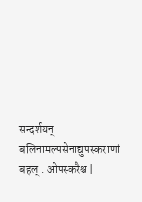सन्दर्शयन् बलिनामल्पसेनाद्युपस्कराणां बहल् . ओपस्करैश्च |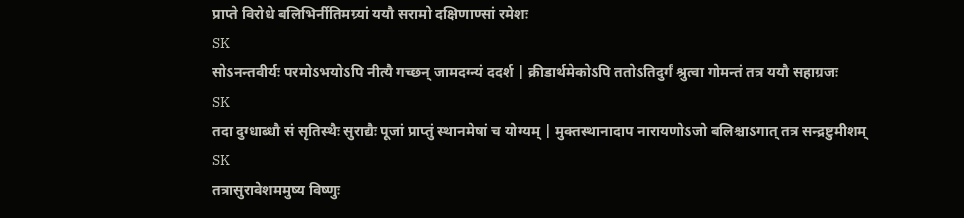प्राप्ते विरोधे बलिभिर्नीतिमग्र्यां ययौ सरामो दक्षिणाण्सां रमेशः
SK
सोऽनन्तवीर्यः परमोऽभयोऽपि नीत्यै गच्छन् जामदग्न्यं ददर्श | क्रीडार्थमेकोऽपि ततोऽतिदुर्गं श्रुत्वा गोमन्तं तत्र ययौ सहाग्रजः
SK
तदा दुग्धाब्धौ सं सृतिस्थैः सुराद्यैः पूजां प्राप्तुं स्थानमेषां च योग्यम् | मुक्तस्थानादाप नारायणोऽजो बलिश्चाऽगात् तत्र सन्द्रष्टुमीशम्
SK
तत्रासुरावेशममुष्य विष्णुः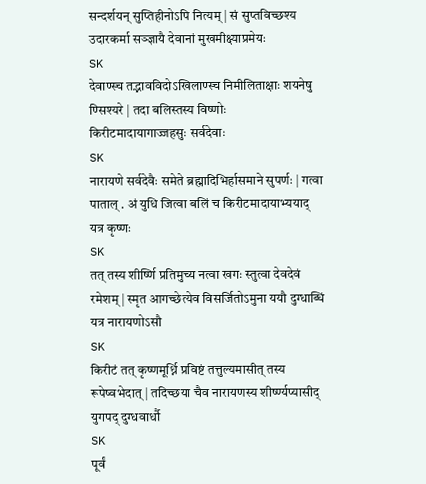सन्दर्शयन् सुप्तिहीनोऽपि नित्यम् | सं सुप्तविच्छश्य उदारकर्मा सञ्ज्ञायै देवानां मुखमीक्ष्याप्रमेयः
SK
देवाण्स्च तद्भावविदोऽखिलाण्स्च निमीलिताक्षाः शयनेषु ण्सिश्यरे | तदा बलिस्तस्य विष्णोः किरीटमादायागाज्जहसुः सर्वदेवाः
SK
नारायणे सर्वदेवैः समेते ब्रह्मादिभिर्हासमाने सुपर्णः | गत्वा पाताल् . अं युधि जित्वा बलिं च किरीटमादायाभ्ययाद् यत्र कृष्णः
SK
तत् तस्य शीर्ष्णि प्रतिमुच्य नत्वा खगः स्तुत्वा देवदेवं रमेशम् | स्मृत आगच्छेत्येव विसर्जितोऽमुना ययौ दुग्धाब्धिं यत्र नारायणोऽसौ
SK
किरीटं तत् कृष्णमूर्ध्नि प्रविष्टं तत्तुल्यमासीत् तस्य रूपेष्वभेदात् | तदिच्छया चैव नारायणस्य शीर्ष्ण्यप्यासीद् युगपद् दुग्धवार्धौ
SK
पूर्वं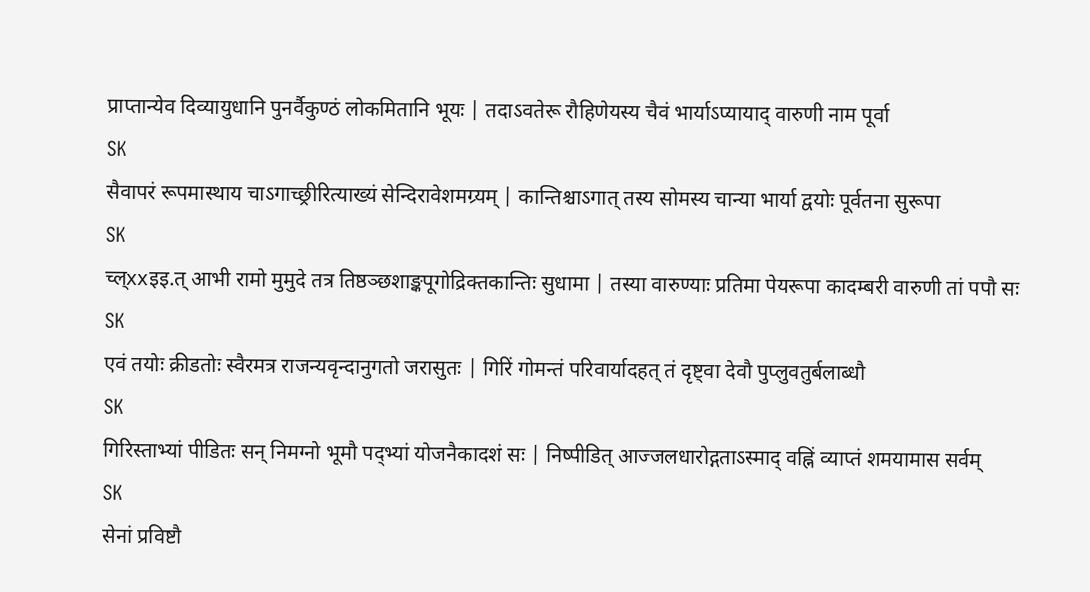प्राप्तान्येव दिव्यायुधानि पुनर्वैकुण्ठं लोकमितानि भूयः | तदाऽवतेरू रौहिणेयस्य चैवं भार्याऽप्यायाद् वारुणी नाम पूर्वा
SK
सैवापरं रूपमास्थाय चाऽगाच्छ्रीरित्याख्यं सेन्दिरावेशमग्र्यम् | कान्तिश्चाऽगात् तस्य सोमस्य चान्या भार्या द्वयोः पूर्वतना सुरूपा
SK
च्ल्xxइइ.त् आभी रामो मुमुदे तत्र तिष्ठञ्छशाङ्कपूगोद्रिक्तकान्तिः सुधामा | तस्या वारुण्याः प्रतिमा पेयरूपा कादम्बरी वारुणी तां पपौ सः
SK
एवं तयोः क्रीडतोः स्वैरमत्र राजन्यवृन्दानुगतो जरासुतः | गिरिं गोमन्तं परिवार्यादहत् तं दृष्ट्वा देवौ पुप्लुवतुर्बलाब्धौ
SK
गिरिस्ताभ्यां पीडितः सन् निमग्नो भूमौ पद्भ्यां योजनैकादशं सः | निष्पीडित् आज्जलधारोद्गताऽस्माद् वह्निं व्याप्तं शमयामास सर्वम्
SK
सेनां प्रविष्टौ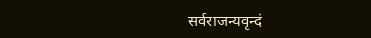सर्वराजन्यवृन्दं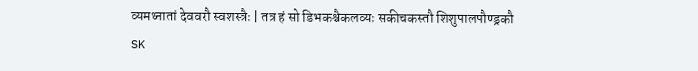व्यमथ्नातां देववरौ स्वशस्त्रैः | तत्र हं सो डिभकश्चैकलव्यः सकीचकस्तौ शिशुपालपौण्ड्रकौ
SK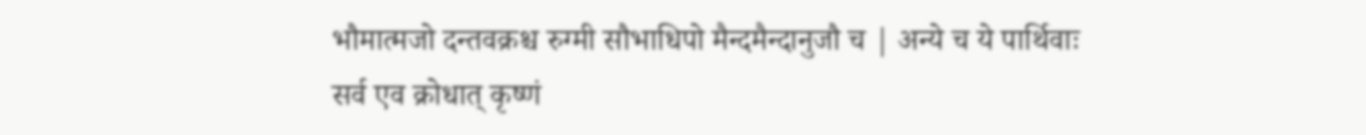भौमात्मजो दन्तवक्रश्च रुग्मी सौभाधिपो मैन्दमैन्दानुजौ च | अन्ये च ये पार्थिवाः सर्व एव क्रोधात् कृष्णं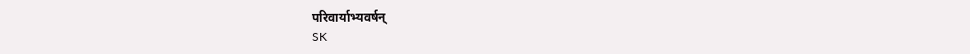परिवार्याभ्यवर्षन्
SK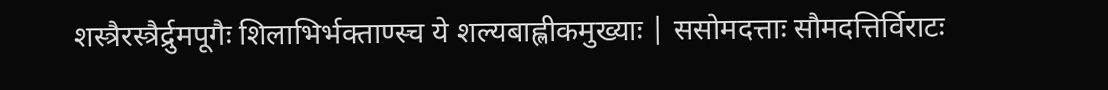शस्त्रैरस्त्रैर्द्रुमपूगैः शिलाभिर्भक्ताण्स्च ये शल्यबाह्लीकमुख्याः | ससोमदत्ताः सौमदत्तिर्विराटः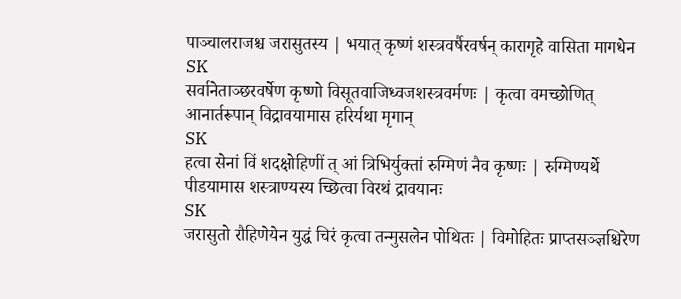पाञ्चालराजश्च जरासुतस्य | भयात् कृष्णं शस्त्रवर्षैरवर्षन् कारागृहे वासिता मागधेन
SK
सर्वानेताञ्छरवर्षेण कृष्णो विसूतवाजिध्वजशस्त्रवर्मणः | कृत्वा वमच्छोणित् आनार्तरूपान् विद्रावयामास हरिर्यथा मृगान्
SK
हत्वा सेनां विं शदक्षोहिणीं त् आं त्रिभिर्युक्तां रुग्मिणं नैव कृष्णः | रुग्मिण्यर्थे पीडयामास शस्त्राण्यस्य च्छित्वा विरथं द्रावयानः
SK
जरासुतो रौहिणेयेन युद्धं चिरं कृत्वा तन्मुसलेन पोथितः | विमोहितः प्राप्तसञ्ज्ञश्चिरेण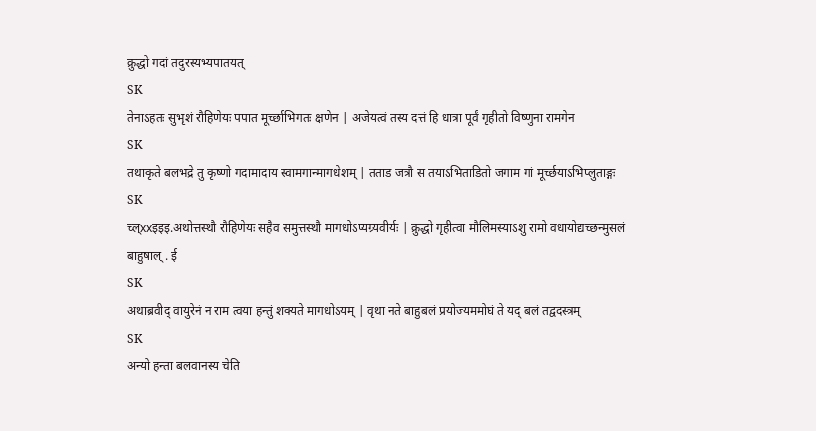क्रुद्धो गदां तदुरस्यभ्यपातयत्
SK
तेनाऽहतः सुभृशं रौहिणेयः पपात मूर्च्छाभिगतः क्षणेन | अजेयत्वं तस्य दत्तं हि धात्रा पूर्वं गृहीतो विष्णुना रामगेन
SK
तथाकृते बलभद्रे तु कृष्णो गदामादाय स्वामगान्मागधेशम् | तताड जत्रौ स तयाऽभिताडितो जगाम गां मूर्च्छयाऽभिप्लुताङ्गः
SK
च्ल्xxइइइ.अथोत्तस्थौ रौहिणेयः सहैव समुत्तस्थौ मागधोऽप्यग्र्यवीर्यः | क्रुद्धो गृहीत्वा मौलिमस्याऽशु रामो वधायोद्यच्छन्मुसलं बाहुषाल् . ई
SK
अथाब्रवीद् वायुरेनं न राम त्वया हन्तुं शक्यते मागधोऽयम् | वृथा नते बाहुबलं प्रयोज्यममोघं ते यद् बलं तद्वदस्त्रम्
SK
अन्यो हन्ता बलवानस्य चेति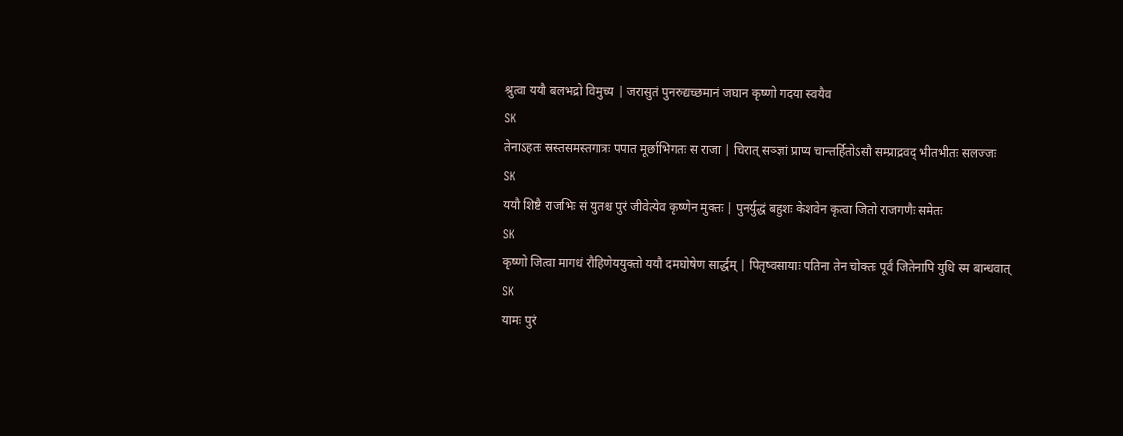श्रुत्वा ययौ बलभद्रो विमुच्य | जरासुतं पुनरुद्यच्छमानं जघान कृष्णो गदया स्वयैव
SK
तेनाऽहतः स्रस्तसमस्तगात्रः पपात मूर्छाभिगतः स राजा | चिरात् सञ्ज्ञां प्राप्य चान्तर्हितोऽसौ सम्प्राद्रवद् भीतभीतः सलज्जः
SK
ययौ शिष्टै राजभिः सं युतश्च पुरं जीवेत्येव कृष्णेन मुक्तः | पुनर्युद्धं बहुशः केशवेन कृत्वा जितो राजगणैः समेतः
SK
कृष्णो जित्वा मागधं रौहिणेययुक्तो ययौ दमघोषेण सार्द्धम् | पितृष्वसायाः पतिना तेन चोक्तः पूर्वं जितेनापि युधि स्म बान्धवात्
SK
यामः पुरं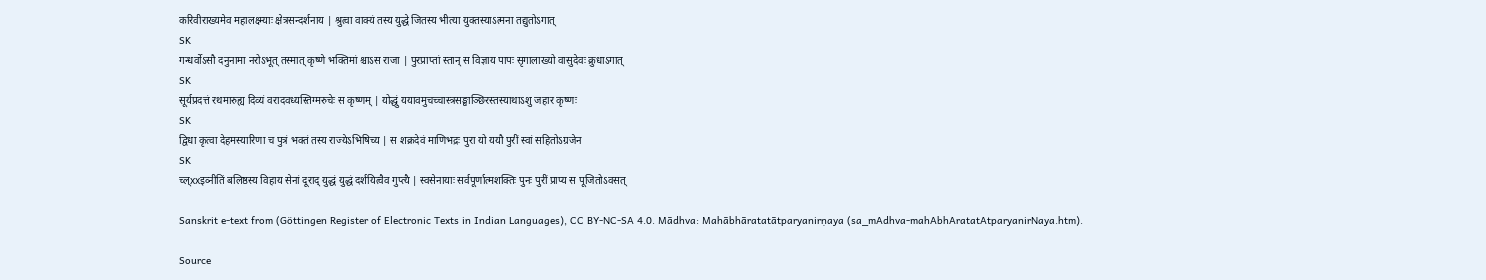करिवीराख्यमेव महालक्ष्म्याः क्षेत्रसन्दर्शनाय | श्रुत्वा वाक्यं तस्य युद्धे जितस्य भीत्या युक्तस्याऽत्मना तद्युतोऽगात्
SK
गन्धर्वोऽसौ दनुनामा नरोऽभूत् तस्मात् कृष्णे भक्तिमां श्चाऽस राजा | पुरप्राप्तां स्तान् स विज्ञाय पापः सृगालाख्यो वासुदेवः क्रुधाऽगात्
SK
सूर्यप्रदत्तं रथमारुह्य दिव्यं वरादवध्यस्तिग्मरुचेः स कृष्णम् | योद्धुं ययावमुचच्चास्त्रसङ्घाञ्छिरस्तस्याथाऽशु जहार कृष्णः
SK
द्विधा कृत्वा देहमस्यारिणा च पुत्रं भक्तं तस्य राज्येऽभिषिच्य | स शक्रदेवं माणिभद्रः पुरा यो ययौ पुरीं स्वां सहितोऽग्रजेन
SK
च्ल्xxइव्नीतिं बलिष्ठस्य विहाय सेनां दूराद् युद्धं युद्धं दर्शयित्वैव गुप्त्यै | स्वसेनायाः सर्वपूर्णात्मशक्तिः पुनः पुरीं प्राप्य स पूजितोऽवसत्

Sanskrit e-text from (Göttingen Register of Electronic Texts in Indian Languages), CC BY-NC-SA 4.0. Mādhva: Mahābhāratatātparyanirṇaya (sa_mAdhva-mahAbhAratatAtparyanirNaya.htm).

Source